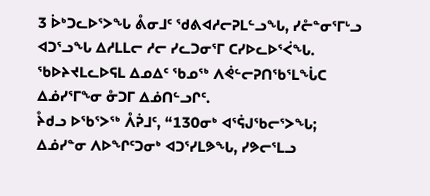3 ᐆᒃᑐᓚᐅᕐᐳᖓ ᕔᓂᒧᑦ ᖁᕕᐊᓱᓕᕈᒪᓪᓗᖓ, ᓯᓔᓐᓂᕐᒥᒡᓗ ᐊᑐᕐᓗᖓ ᐃᓱᒪᒪᓕ ᓱᓕ ᓯᓚᑐᓂᕐᒥ ᑕᓯᐅᓚᐅᕐᐹᖓ. ᖃᐅᔨᔪᒪᓚᐅᕋᒪ ᐃᓄᐃᑦ ᖃᓄᖅ ᐱᕚᓪᓕᕈᑎᖃᕐᒪᖔᑕ ᐃᓅᓯᕐᒥᖕᓂ ᓁᑐᒥ ᐃᓅᑎᓪᓗᒋᑦ.
ᔧᑯᓗ ᐅᖃᕐᐳᖅ ᐰᕉᒧᑦ, “130ᓂᒃ ᐊᕐᕌᒍᖃᓕᕐᐳᖓ; ᐃᓅᓯᓐᓂ ᐱᐅᖏᑦᑐᓂᒃ ᐊᑐᕐᓯᒪᕗᖓ, ᓯᕗᓕᕐᒪᓗ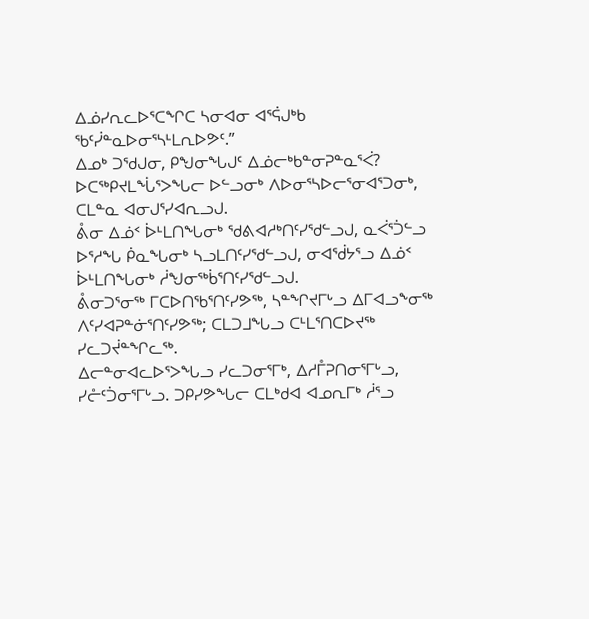ᐃᓅᓯᕆᓚᐅᕐᑕᖏᑕ ᓴᓂᐊᓂ ᐊᕐᕌᒍᒃᑲ ᖃᑦᓰᓐᓇᐅᓂᕐᓴᒻᒪᕆᐅᕗᑦ.”
ᐃᓄᒃ ᑐᖁᒍᓂ, ᑭᖑᓂᖓᒍᑦ ᐃᓅᓕᒃᑲᓐᓂᕈᓐᓇᕐᐹ? ᐅᑕᖅᑭᔪᒪᖔᕐᐳᖓᓕ ᐅᓪᓗᓂᒃ ᐱᐅᓂᕐᓴᐅᓕᕐᓂᐊᕐᑐᓂᒃ, ᑕᒪᓐᓇ ᐊᓂᒍᕐᓯᐊᕆᓗᒍ.
ᕔᓂ ᐃᓅᑉ ᐆᒻᒪᑎᖓᓂᒃ ᖁᕕᐊᓱᒃᑎᑦᓯᖁᓪᓗᒍ, ᓇᐹᕐᑑᓪᓗ ᐅᕐᓱᖓ ᑮᓇᖓᓂᒃ ᓴᓗᒪᑎᑦᓯᖁᓪᓗᒍ, ᓂᐊᖂᔭᕐᓗ ᐃᓅᑉ ᐆᒻᒪᑎᖓᓂᒃ ᓲᖑᓂᖅᑳᕐᑎᑦᓯᖁᓪᓗᒍ.
ᕔᓂᑐᕐᓂᖅ ᒥᑕᐅᑎᖃᕐᑎᑦᓯᕗᖅ, ᓴᓐᖏᔪᒥᒡᓗ ᐃᒥᐊᓗᖕᓂᖅ ᐱᑦᓯᐊᕈᓐᓃᕐᑎᑦᓯᕗᖅ; ᑕᒪᑐᒧᖓᓗ ᑕᒻᒪᕐᑎᑕᐅᔪᖅ ᓯᓚᑐᔫᓐᖏᓚᖅ.
ᐃᓕᓐᓂᐊᓚᐅᕐᐳᖓᓗ ᓯᓚᑐᓂᕐᒥᒃ, ᐃᓱᒤᕈᑎᓂᕐᒥᒡᓗ, ᓯᓔᑦᑑᓂᕐᒥᒡᓗ. ᑐᑭᓯᕗᖓᓕ ᑕᒪᒃᑯᐊ ᐊᓄᕆᒥᒃ ᓲᕐᓗ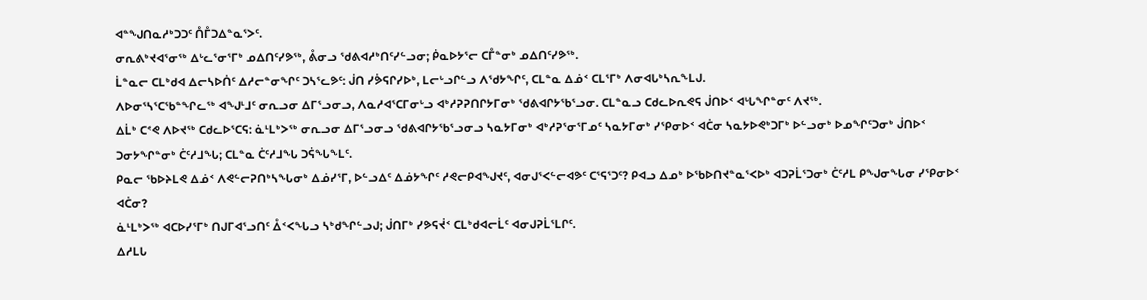ᐊᓐᖑᑎᓇᓱᒃᑐᑐᑦ ᑍᒤᑐᐃᓐᓇᕐᐳᑦ.
ᓂᕆᕕᒃᔪᐊᕐᓂᖅ ᐃᒡᓚᕐᓂᕐᒥᒃ ᓄᐃᑎᑦᓯᕗᖅ, ᕔᓂᓗ ᖁᕕᐊᓱᒃᑎᑦᓯᓪᓗᓂ; ᑮᓇᐅᔭᕐᓕ ᑕᒤᓐᓂᒃ ᓄᐃᑎᑦᓯᕗᖅ.
ᒫᓐᓇᓕ ᑕᒪᒃᑯᐊ ᐃᓕᓴᐅᑏᑦ ᐃᓱᓕᓐᓂᖏᑦ ᑐᓴᕐᓚᕗᑦ: ᒎᑎ ᓯᕘᕋᒋᓯᐅᒃ, ᒪᓕᒡᓗᒋᓪᓗ ᐱᖁᔭᖏᑦ, ᑕᒪᓐᓇ ᐃᓅᑉ ᑕᒪᕐᒥᒃ ᐱᓂᐊᒐᒃᓴᕆᖕᒪᒍ.
ᐱᐅᓂᕐᓴᕐᑕᖃᓐᖏᓚᖅ ᐊᖑᒻᒧᑦ ᓂᕆᓗᓂ ᐃᒥᕐᓗᓂᓗ, ᐱᓇᓱᐊᕐᑕᒥᓂᒡᓗ ᐊᒃᓱᕈᕈᑎᒋᔭᒥᓂᒃ ᖁᕕᐊᒋᔭᖃᕐᓗᓂ. ᑕᒪᓐᓇᓗ ᑕᑯᓚᐅᕆᕙᕋ ᒎᑎᐅᑉ ᐊᒡᒐᖏᓐᓂᑦ ᐱᔪᖅ.
ᐃᒫᒃ ᑕᕝᕙ ᐱᐅᔪᖅ ᑕᑯᓚᐅᕐᑕᕋ: ᓈᒻᒪᒃᐳᖅ ᓂᕆᓗᓂ ᐃᒥᕐᓗᓂᓗ ᖁᕕᐊᒋᔭᖃᕐᓗᓂᓗ ᓴᓇᔭᒥᓂᒃ ᐊᒃᓱᕈᕐᓂᕐᒥᓄᑦ ᓴᓇᔭᒥᓂᒃ ᓯᕿᓂᐅᑉ ᐊᑖᓂ ᓴᓇᔭᐅᕙᒃᑐᒥᒃ ᐅᓪᓗᓂᒃ ᐅᓄᖏᑦᑐᓂᒃ ᒎᑎᐅᑉ ᑐᓂᔭᖏᓐᓂᒃ ᑖᑦᓱᒧᖓ; ᑕᒪᓐᓇ ᑖᑦᓱᒧᖓ ᑐᕌᖓᖕᒪᑦ.
ᑭᓇᓕ ᖃᐅᔨᒪᕙ ᐃᓅᑉ ᐱᕙᓪᓕᕈᑎᒃᓴᖓᓂᒃ ᐃᓅᓯᕐᒥ, ᐅᓪᓗᐃᑦ ᐃᓅᔭᖏᑦ ᓱᕙᓕᑭᐊᖑᔪᑦ, ᐊᓂᒍᕐᐸᓪᓕᐊᕗᑦ ᑕᕐᕋᕐᑐᑦ? ᑭᐊᓗ ᐃᓄᒃ ᐅᖃᐅᑎᔪᓐᓇᕐᐸᐅᒃ ᐊᑐᕈᒫᕐᑐᓂᒃ ᑖᑦᓱᒪ ᑭᖑᓂᖓᓂ ᓯᕿᓂᐅᑉ ᐊᑖᓂ?
ᓈᒻᒪᒃᐳᖅ ᐊᑕᐅᓯᕐᒥᒃ ᑎᒍᒥᐊᕐᓗᑎᑦ ᐂᑉᐸᖓᓗ ᓴᒃᑯᖏᓪᓗᒍ; ᒎᑎᒥᒃ ᓯᕗᕋᔫᑉ ᑕᒪᒃᑯᐊᓕᒫᑦ ᐊᓂᒍᕈᒫᕐᒪᒋᑦ.
ᐃᓱᒪᒐ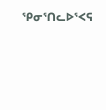ᕿᓂᕐᑎᓚᐅᕐᐸᕋ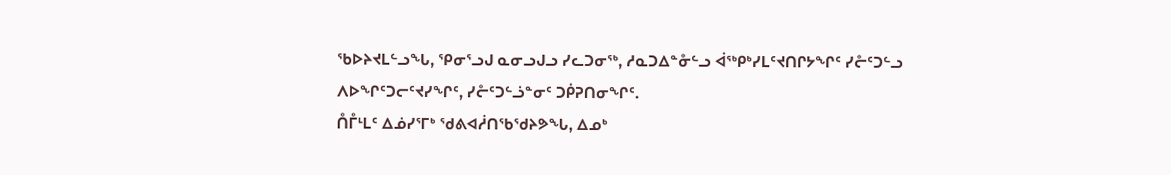ᖃᐅᔨᔪᒪᓪᓗᖓ, ᕿᓂᕐᓗᒍ ᓇᓂᓗᒍᓗ ᓯᓚᑐᓂᖅ, ᓱᓇᑐᐃᓐᓁᓪᓗ ᐋᖅᑭᒃᓯᒪᑦᔪᑎᒋᔭᖏᑦ ᓯᓔᑦᑐᓪᓗ ᐱᐅᖏᑦᑐᓕᑦᔪᓯᖏᑦ, ᓯᓔᑦᑐᓪᓘᓐᓂᑦ ᑐᑮᕈᑎᓂᖏᑦ.
ᑍᒤᒻᒪᑦ ᐃᓅᓯᕐᒥᒃ ᖁᕕᐊᓲᑎᖃᖁᔨᕗᖓ, ᐃᓄᒃ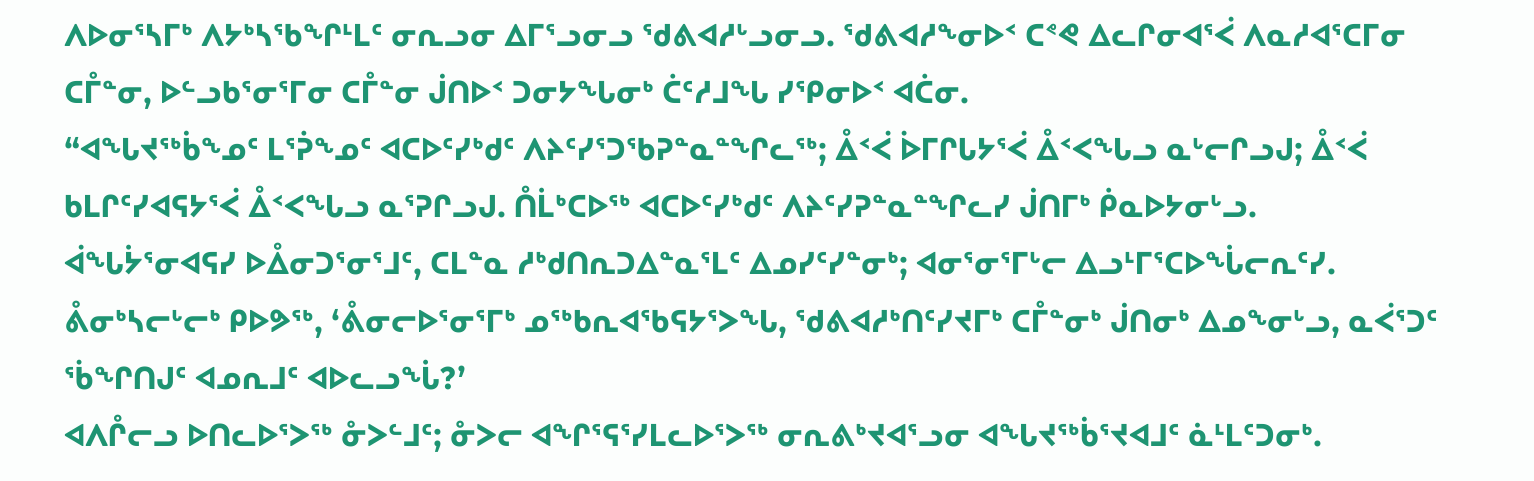ᐱᐅᓂᕐᓴᒥᒃ ᐱᔭᒃᓴᖃᖏᒻᒪᑦ ᓂᕆᓗᓂ ᐃᒥᕐᓗᓂᓗ ᖁᕕᐊᓱᒡᓗᓂᓗ. ᖁᕕᐊᓱᖕᓂᐅᑉ ᑕᕝᕙ ᐃᓚᒋᓂᐊᕐᐹ ᐱᓇᓱᐊᕐᑕᒥᓂ ᑕᒤᓐᓂ, ᐅᓪᓗᑲᕐᓂᕐᒥᓂ ᑕᒤᓐᓂ ᒎᑎᐅᑉ ᑐᓂᔭᖓᓂᒃ ᑖᑦᓱᒧᖓ ᓯᕿᓂᐅᑉ ᐊᑖᓂ.
“ᐊᖓᔪᖅᑳᖕᓄᑦ ᒪᕐᕉᖕᓄᑦ ᐊᑕᐅᑦᓯᒃᑯᑦ ᐱᔨᑦᓯᕐᑐᖃᕈᓐᓇᓐᖏᓚᖅ; ᐂᑉᐹ ᐆᒥᒋᒐᔭᕐᐹ ᐂᑉᐸᖓᓗ ᓇᒡᓕᒋᓗᒍ; ᐂᑉᐹ ᑲᒪᒋᑦᓯᐊᕋᔭᕐᐹ ᐂᑉᐸᖓᓗ ᓇᕐᕈᒋᓗᒍ. ᑍᒫᒃᑕᐅᖅ ᐊᑕᐅᑦᓯᒃᑯᑦ ᐱᔨᑦᓯᕈᓐᓇᓐᖏᓚᓯ ᒎᑎᒥᒃ ᑮᓇᐅᔭᓂᒡᓗ.
ᐋᖓᔮᕐᓂᐊᕋᓯ ᐅᐂᓂᑐᕐᓂᕐᒧᑦ, ᑕᒪᓐᓇ ᓱᒃᑯᑎᕆᑐᐃᓐᓇᕐᒪᑦ ᐃᓄᓯᑦᓯᓐᓂᒃ; ᐊᓂᕐᓂᕐᒥᒡᓕ ᐃᓗᒻᒥᕐᑕᐅᖔᓕᕆᑦᓯ.
ᕔᓂᒃᓴᓕᒡᓕᒃ ᑭᐅᕗᖅ, ‘ᕔᓂᓕᐅᕐᓂᕐᒥᒃ ᓄᖅᑲᕆᐊᖃᕋᔭᕐᐳᖓ, ᖁᕕᐊᓱᒃᑎᑦᓯᔪᒥᒃ ᑕᒤᓐᓂᒃ ᒎᑎᓂᒃ ᐃᓄᖕᓂᒡᓗ, ᓇᐹᕐᑐᑦ ᖄᖏᑎᒍᑦ ᐊᓄᕆᒧᑦ ᐊᐅᓚᓗᖔ?’
ᐊᐱᒊᓕᓗ ᐅᑎᓚᐅᕐᐳᖅ ᓁᐳᓪᒧᑦ; ᓁᐳᓕ ᐊᖏᕐᕋᕐᓯᒪᓚᐅᕐᐳᖅ ᓂᕆᕕᒃᔪᐊᕐᓗᓂ ᐊᖓᔪᖅᑳᕐᔪᐊᒧᑦ ᓈᒻᒪᑦᑐᓂᒃ.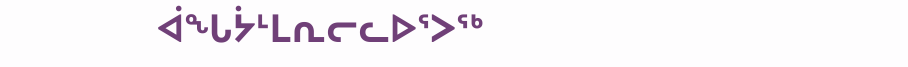ᐋᖓᔮᒻᒪᕆᓕᓚᐅᕐᐳᖅ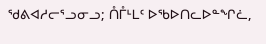ᖁᕕᐊᓱᓕᕐᓗᓂᓗ; ᑍᒤᒻᒪᑦ ᐅᖃᐅᑎᓚᐅᓐᖏᓛ,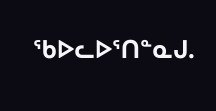ᖃᐅᓚᐅᕐᑎᓐᓇᒍ.